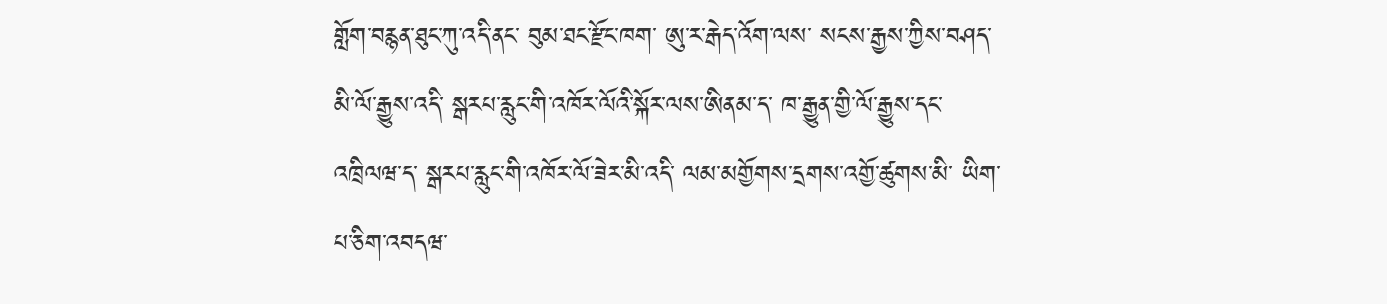གློག་བརྙན་ཐུང་ཀུ་འདི་ནང་ བུམ་ཐང་རྫོང་ཁག་ ཨུ་ར་རྒེད་འོག་ལས་ སངས་རྒྱས་ཀྱིས་བཤད་མི་ལོ་རྒྱུས་འདི་ སྒརཔ་རླུང་གི་འཁོར་ལོའི་སྐོར་ལས་ཨིནམ་ད་ ཁ་རྒྱུན་གྱི་ལོ་རྒྱུས་དང་འཁྲིལཝ་ད་ སྒརཔ་རླུང་གི་འཁོར་ལོ་ཟེར་མི་འདི་ ལམ་མགྱོགས་དྲགས་འགྱོ་ཚུགས་མི་ ཡིག་པ་ཅིག་འབདཝ་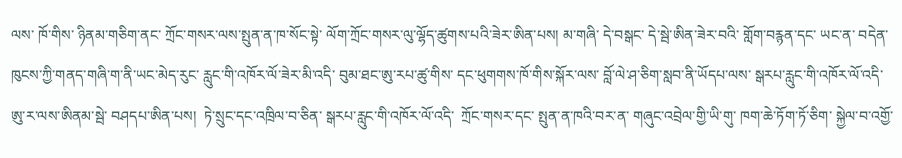ལས་ ཁོ་གིས་ ཉིནམ་གཅིག་ནང་ ཀྲོང་གསར་ལས་སྤུན་ན་ཁ་སོང་སྟེ་ ལོག་ཀྲོང་གསར་ལུ་ལྷོད་ཚུགས་པའི་ཟེར་ཨིན་པས། མ་གཞི་ དེ་བསྒང་ དེ་སྦེ་ཨིན་ཟེར་བའི་ གློག་བརྙན་དང་ ཡང་ན་ བདེན་ཁུངས་ཀྱི་གནད་གཞི་ག་ནི་ཡང་མེད་རུང་ རླུང་གི་འཁོར་ལོ་ཟེར་མི་འདི་ བུམ་ཐང་ཨུ་རཔ་ཚུ་གིས་ དང་ཕུགགས་ཁོ་གིས་སྐོར་ལས་ བློ་ལེ་ཤ་ཅིག་སླབ་ནི་ཡོདཔ་ལས་ སྒརཔ་རླུང་གི་འཁོར་ལོ་འདི་ ཨུ་ར་ལས་ཨིནམ་སྦེ་ བཤདཔ་ཨིན་པས།  ཏེ་སྲུང་དང་འཁྲིལ་བ་ཅིན་ སྒརཔ་རླུང་གི་འཁོར་ལོ་འདི་  ཀྲོང་གསར་དང་ སྤུན་ན་ཁའི་བར་ན་ གཞུང་འབྲེལ་གྱི་ཡི་གུ་ ཁག་ཆེ་ཏོག་ཏོ་ཅིག་ སྐྱེལ་བ་འགྱོ་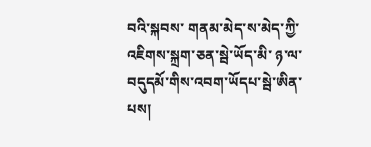བའི་སྐབས་ གནམ་མེད་ས་མེད་ཀྱི་ འཇིགས་སྐྲག་ཅན་སྦེ་ཡོད་མི་ ཉ་ལ་བདུདམོ་གིས་འབག་ཡོདཔ་སྦེ་ཨིན་པས།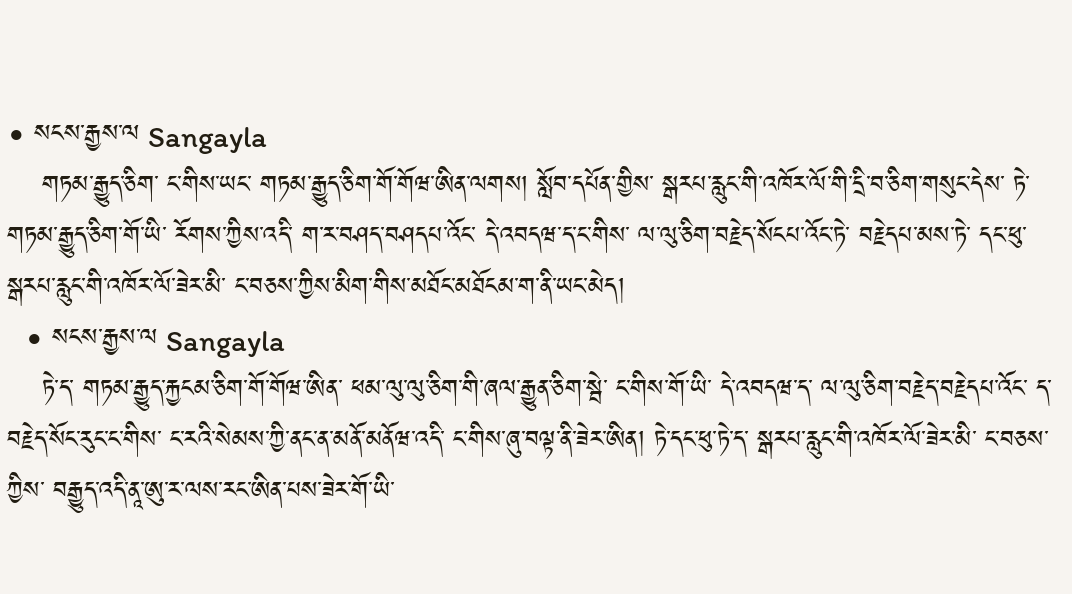• སངས་རྒྱས་ལ Sangayla
    གཏམ་རྒྱུད་ཅིག་ ང་གིས་ཡང་ གཏམ་རྒྱུད་ཅིག་གོ་གོཝ་ཨིན་ལགས། སློབ་དཔོན་གྱིས་ སྒརཔ་རླུང་གི་འཁོར་ལོ་གི་དྲི་བ་ཅིག་གསུང་དེས་ ཏེ་གཏམ་རྒྱུད་ཅིག་གོ་ཡི་ རོགས་ཀྱིས་འདི་ ག་ར་བཤད་བཤདཔ་འོང་ དེ་འབདཝ་ད་ང་གིས་ ལ་ལུ་ཅིག་བརྗེད་སོངཔ་འོང་ཏེ་ བརྗེདཔ་མས་ཏེ་ དང་ཕུ་སྒརཔ་རླུང་གི་འཁོར་ལོ་ཟེར་མི་ ང་བཅས་ཀྱིས་མིག་གིས་མཐོང་མཐོངམ་ག་ནི་ཡང་མེད།
  • སངས་རྒྱས་ལ Sangayla
    ཏེ་ད་ གཏམ་རྒྱུད་རྐྱངམ་ཅིག་གོ་གོཝ་ཨིན་ ཕམ་ལུ་ལུ་ཅིག་གི་ཞལ་རྒྱུན་ཅིག་སྦེ་ ང་གིས་གོ་ཡི་ དེ་འབདཝ་ད་ ལ་ལུ་ཅིག་བརྗེད་བརྗེདཔ་འོང་ ད་བརྗེད་སོང་རུང་ང་གིས་ ང་རའི་སེམས་ཀྱི་ནང་ན་མནོ་མནོཝ་འདི་ ང་གིས་ཞུ་བལྟ་ནི་ཟེར་ཨིན། ཏེ་དང་ཕུ་ཏེ་ད་ སྒརཔ་རླུང་གི་འཁོར་ལོ་ཟེར་མི་ ང་བཅས་ཀྱིས་ བརྒྱུད་འདི་ནཱ་ཨུ་ར་ལས་རང་ཨིན་པས་ཟེར་གོ་ཡི་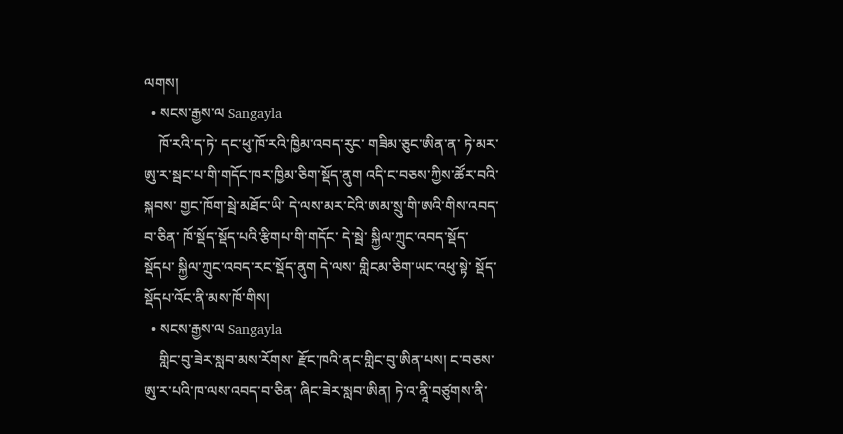ལགས།
  • སངས་རྒྱས་ལ Sangayla
    ཁོ་རའི་ད་ཏེ་ དང་ཕུ་ཁོ་རའི་ཁྱིམ་འབད་རུང་ གཟིམ་ཅུང་ཨིན་ན་ ཏེ་མར་ཨུ་ར་སྦང་པ་གི་གདོང་ཁར་ཁྱིམ་ཅིག་སྡོད་ནུག འདི་ང་བཅས་ཀྱིས་ཚོར་བའི་སྐབས་ གྱང་ཁོག་སྦེ་མཐོང་ཡི་ དེ་ལས་མར་ངེའི་ཨམ་སྲུ་གི་ཨའི་གིས་འབད་བ་ཅིན་ ཁོ་སྡོད་སྡོད་པའི་རྩིགཔ་གི་གདོང་ དེ་སྦེ་ སྐྱིལ་ཀྲུང་འབད་སྡོད་སྡོདཔ་ སྐྱིལ་ཀྲུང་འབད་རང་སྡོད་ནུག དེ་ལས་ གླིངམ་ཅིག་ཡང་འཕུ་སྟེ་ སྡོད་སྡོདཔ་འོང་ནི་མས་ཁོ་གིས།
  • སངས་རྒྱས་ལ Sangayla
    གླིང་བུ་ཟེར་སླབ་མས་རོགས་ རྫོང་ཁའི་ནང་གླིང་བུ་ཨིན་པས། ང་བཅས་ཨུ་ར་པའི་ཁ་ལས་འབད་བ་ཅིན་ ཞིང་ཟེར་སླབ་ཨིན། ཏེ་འ་ནཱི་བཙུགས་ནི་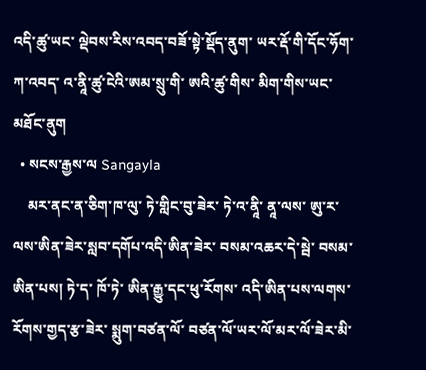འདི་ཚུ་ཡང་ ལྡེབས་རིས་འབད་བཟོ་སྟེ་སྡོད་ནུག་ ཡར་རྡོ་གི་དོང་ཧོག་ཀ་འབད་ འ་ནཱི་ཚུ་ངེའི་ཨམ་སྲུ་གི་ ཨའི་ཚུ་གིས་ མིག་གིས་ཡང་མཐོང་ནུག
  • སངས་རྒྱས་ལ Sangayla
    མར་ནང་ན་ཅིག་ཁ་ལུ་ ཏེ་གླིང་བུ་ཟེར་ ཏེ་འ་ནཱི་ ནཱ་ལས་ ཨུ་ར་ལས་ཨིན་ཟེར་སླབ་དགོཔ་འདི་ཨིན་ཟེར་ བསམ་འཆར་དེ་སྦེ་ བསམ་ཨིན་པས། ཏེ་ད་ ཁོ་ཏེ་ ཨིན་རྒྱུ་དང་ཕུ་རོགས་ འདི་ཨིན་པས་ལགས་ རོགས་གྱད་རྩ་ཟེར་ སྨུག་བཙན་ལོ་ བཙན་ལོ་ཡར་ལོ་མར་ལོ་ཟེར་མི་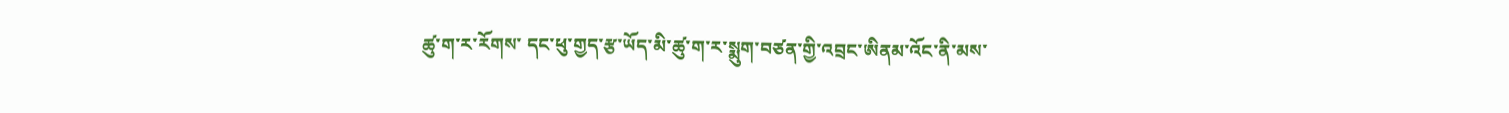ཚུ་ག་ར་རོགས་ དང་ཕུ་གྱད་རྩ་ཡོད་མི་ཚུ་ག་ར་སྨུག་བཙན་གྱི་འབྲང་ཨིནམ་འོང་ནི་མས་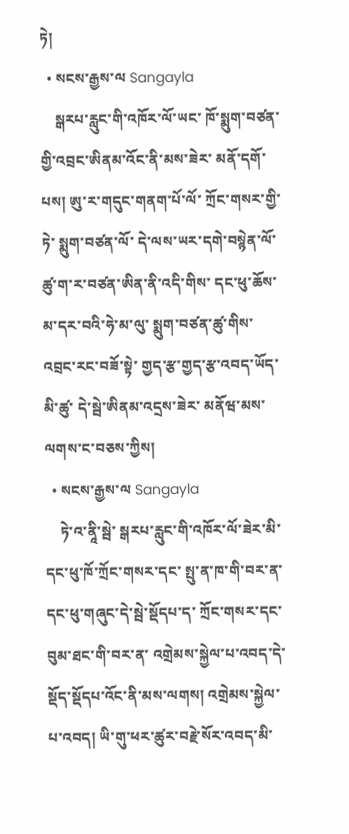ཏེ།
  • སངས་རྒྱས་ལ Sangayla
    སྒརཔ་རླུང་གི་འཁོར་ལོ་ཡང་ ཁོ་སྨུག་བཙན་གྱི་འབྲང་ཨིནམ་འོང་ནི་མས་ཟེར་ མནོ་དགོ་པས། ཨུ་ར་གདུང་གནག་པོ་ལོ་ ཀྲོང་གསར་གྱི་ཏེ་ སྨུག་བཙན་ལོ་ དེ་ལས་ཡར་དགེ་བསྙེན་ལོ་ཚུ་ག་ར་བཙན་ཨིན་ནི་འདི་གིས་ དང་ཕུ་ཆོས་མ་དར་བའི་ཧེ་མ་ལུ་ སྨུག་བཙན་ཚུ་གིས་ འབྲང་རང་བཟོ་སྟེ་ གྱད་རྩ་གྱད་རྩ་འབད་ཡོད་མི་ཚུ་ དེ་སྦེ་ཨིནམ་འདྲས་ཟེར་ མནོཝ་མས་ལགས་ང་བཅས་ཀྱིས།
  • སངས་རྒྱས་ལ Sangayla
    ཏེ་འ་ནཱི་སྦེ་ སྒརཔ་རླུང་གི་འཁོར་ལོ་ཟེར་མི་ དང་ཕུ་ཁོ་ཀྲོང་གསར་དང་ སྤུ་ན་ཁ་གི་བར་ན་ དང་ཕུ་གཞུང་དེ་སྦེ་སྡོདཔ་ད་ ཀྲོང་གསར་དང་ བུམ་ཐང་གི་བར་ན་ འགྲེམས་སྐྱེལ་པ་འབད་དེ་སྡོད་སྡོདཔ་འོང་ནི་མས་ལགས། འགྲེམས་སྐྱེལ་པ་འབད། ཡི་གུ་ཕར་ཚུར་བརྗེ་སོར་འབད་མི་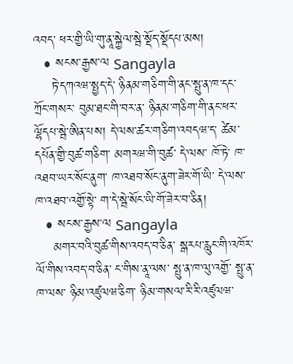འབད་ ཕར་གྱི་ཡི་གུ་ནཱ་སྐྱེལ་སྦེ་སྡོད་སྡོདཔ་མས།
  • སངས་རྒྱས་ལ Sangayla
    ཏེ་དཀའཝ་སྤྱད་དེ་ ཉིནམ་གཅིག་གི་ནང་སྤུ་ན་ཁ་དང་ ཀྲོང་གསར་ བུམ་ཐང་གི་བར་ན་ ཉིནམ་གཅིག་གི་ནང་ཕར་ལྷོདཔ་སྦེ་ཨིན་པས། དེ་ལས་ཚར་གཅིག་འབདཝ་ད་ ཚེམ་དཔོན་གྱི་བུཚ་གཅིག་ མགརཝ་གི་བུཚ་ དེ་ལས་ ཁོ་ཏེ་ ཁ་འཐབ་ཡར་སོང་ནུག་ ཁ་འཐབ་སོང་ནུག་ཟེར་གོ་ཡི་ དེ་ལས་ ཁ་འཐབ་འགྱོ་སྟེ་ ག་དེ་སྦེ་སོང་ཡི་གོ་ཟེར་བ་ཅིན།
  • སངས་རྒྱས་ལ Sangayla
    མགར་བའི་བུཚ་གིས་འབད་བ་ཅིན་ སྒརཔ་རླུང་གི་འཁོར་ལོ་གིས་འབད་བ་ཅིན་ ང་གིས་ནཱ་ལས་ སྤུ་ན་ཁ་ལུ་འགྱོ་ སྤུ་ན་ཁ་ལས་ ཉིམ་འཛུལཝ་ཅིག་ ཉིམ་གསལ་རི་རི་འཛུལཝ་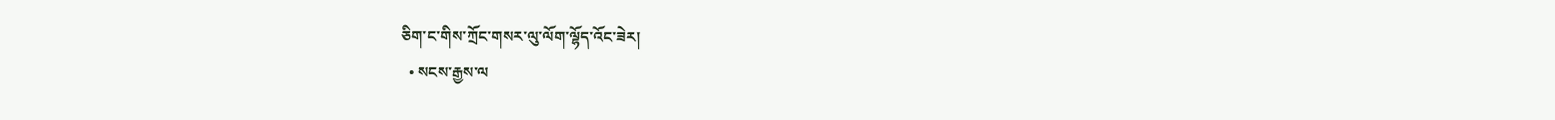ཅིག་ང་གིས་ཀྲོང་གསར་ལུ་ལོག་ལྷོད་འོང་ཟེར།
  • སངས་རྒྱས་ལ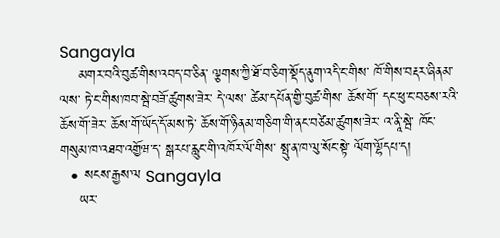Sangayla
    མགར་བའི་བུཚ་གིས་འབད་བ་ཅིན་ ལྕགས་ཀྱི་ཐོ་བ་ཅིག་སྡོད་ནུག་འདི་ང་གིས་ ཁོ་གིས་བརྡར་ཞིནམ་ལས་ ཏེ་ང་གིས་ཁབ་སྦེ་བཟོ་ཚུགས་ཟེར་ དེ་ལས་ ཚེམ་དཔོན་གྱི་བུཚ་གིས་ ཆོས་གོ་ དང་ཕུ་ང་བཅས་རའི་ཆོས་གོ་ཟེར་ ཆོས་གོ་ཡོད་དོ་མས་ཏེ་ ཆོས་གོ་ཉིནམ་གཅིག་གི་ནང་བཙེམ་ཚུགས་ཟེར་ འ་ནཱི་སྦེ་ ཁོང་གསུམ་ཁ་འཐབ་འགྱོཝ་ད་ སྒརཔ་རླུང་གི་འཁོར་ལོ་གིས་ སྤུ་ན་ཁ་ལུ་སོང་སྟེ་ ལོག་ལྷོདཔ་ད།
  • སངས་རྒྱས་ལ Sangayla
    ཡར་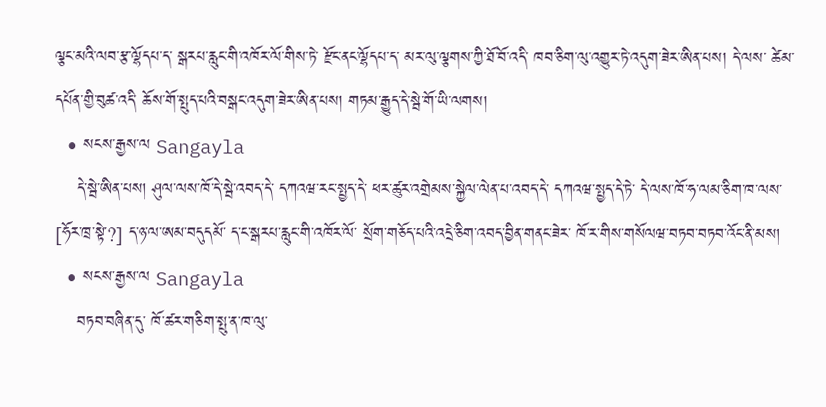ལྕང་མའི་ལབ་རྩ་ལྷོདཔ་ད་ སྒརཔ་རླུང་གི་འཁོར་ལོ་གིས་ཏེ་ རྫོང་ནང་ལྷོདཔ་ད་ མར་ལུ་ལྕགས་ཀྱི་ཐོ་བོ་འདི་ ཁབ་ཅིག་ལུ་འགྱུར་ཏེ་འདུག་ཟེར་ཨིན་པས། དེ་ལས་ ཚེམ་དཔོན་གྱི་བུཚ་འདི་ ཆོས་གོ་སྤུད་པའི་བསྒང་འདུག་ཟེར་ཨིན་པས། གཏམ་རྒྱུད་དེ་སྦེ་གོ་ཡི་ལགས།
  • སངས་རྒྱས་ལ Sangayla
    དེ་སྦེ་ཨིན་པས། ཤུལ་ལས་ཁོ་དེ་སྦེ་འབད་དེ་ དཀའཝ་རང་སྤྱད་དེ་ ཕར་ཚུར་འགྲེམས་སྐྱེལ་ལེན་པ་འབད་དེ་ དཀའཝ་སྤྱད་དེ་ཏེ་ དེ་ལས་ཁོ་ཧ་ལམ་ཅིག་ཁ་ལས་ [ཧོར་ཁྲ་སྟེ་?] ད་ཉ་ལ་ཨམ་བདུདམོ་ ད་ང་སྒརཔ་རླུང་གི་འཁོར་ལོ་ སྲོག་གཅོད་པའི་འདྲེ་ཅིག་འབད་བྱིན་གནང་ཟེར་ ཁོ་ར་གིས་གསོལཝ་བཏབ་བཏབ་འོང་ནི་མས།
  • སངས་རྒྱས་ལ Sangayla
    བཏབ་བཞིན་དུ་ ཁོ་ཚར་གཅིག་སྤུ་ན་ཁ་ལུ་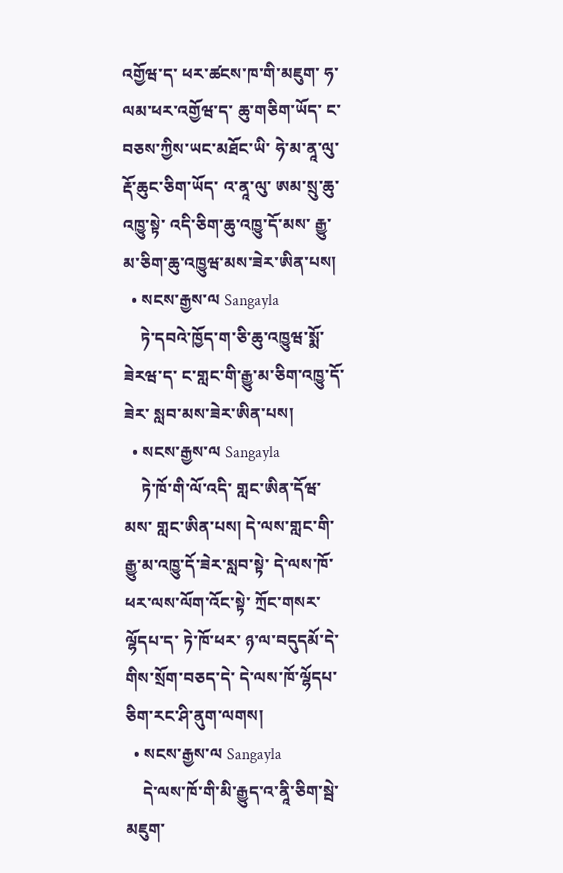འགྱོཝ་ད་ ཕར་ཚངས་ཁ་གི་མཇུག་ ཧ་ལམ་ཕར་འགྱོཝ་ད་ ཆུ་གཅིག་ཡོད་ ང་བཅས་ཀྱིས་ཡང་མཐོང་ཡི་ ཧེ་མ་ནཱ་ལུ་རྡོ་ཆུང་ཅིག་ཡོད་ འ་ནཱ་ལུ་ ཨམ་སྲུ་ཆུ་འཁྱུ་སྟེ་ འདི་ཅིག་ཆུ་འཁྱུ་དོ་མས་ རྒྱུ་མ་ཅིག་ཆུ་འཁྱུཝ་མས་ཟེར་ཨིན་པས།
  • སངས་རྒྱས་ལ Sangayla
    ཏེ་དབའེ་ཁྱོད་ག་ཅི་ཆུ་འཁྱུཝ་སྨོ་ཟེརཝ་ད་ ང་གླང་གི་རྒྱུ་མ་ཅིག་འཁྱུ་དོ་ཟེར་ སླབ་མས་ཟེར་ཨིན་པས།
  • སངས་རྒྱས་ལ Sangayla
    ཏེ་ཁོ་གི་ལོ་འདི་ གླང་ཨིན་དོཝ་མས་ གླང་ཨིན་པས། དེ་ལས་གླང་གི་རྒྱུ་མ་འཁྱུ་དོ་ཟེར་སླབ་སྟེ་ དེ་ལས་ཁོ་ཕར་ལས་ལོག་འོང་སྟེ་ ཀྲོང་གསར་ལྷོདཔ་ད་ ཏེ་ཁོ་ཕར་ ཉ་ལ་བདུདམོ་དེ་གིས་སྲོག་བཅད་དེ་ དེ་ལས་ཁོ་ལྷོདཔ་ཅིག་རང་ཤི་ནུག་ལགས།
  • སངས་རྒྱས་ལ Sangayla
    དེ་ལས་ཁོ་གི་མི་རྒྱུད་འ་ནཱི་ཅིག་སྦེ་མཇུག་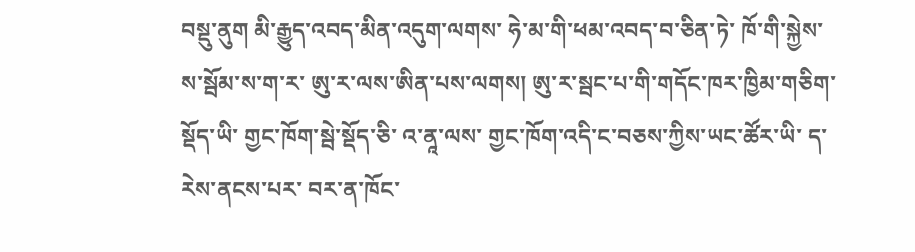བསྡུ་ནུག མི་རྒྱུད་འབད་མིན་འདུག་ལགས་ ཧེ་མ་གི་ཕམ་འབད་བ་ཅིན་ཏེ་ ཁོ་གི་སྐྱེས་ས་སྦོམ་ས་ག་ར་ ཨུ་ར་ལས་ཨིན་པས་ལགས། ཨུ་ར་སྦང་པ་གི་གདོང་ཁར་ཁྱིམ་གཅིག་སྡོད་ཡི་ གྱང་ཁོག་སྦེ་སྡོད་ཅི་ འ་ནཱ་ལས་ གྱང་ཁོག་འདི་ང་བཅས་ཀྱིས་ཡང་ཚོར་ཡི་ ད་རེས་ནངས་པར་ བར་ན་ཁོང་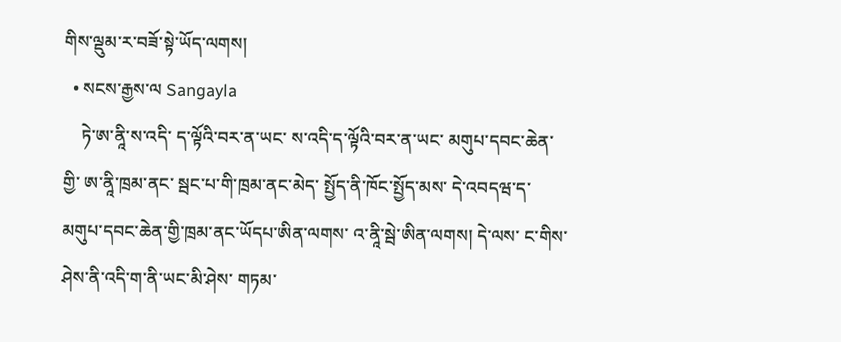གིས་ལྡུམ་ར་བཟོ་སྟེ་ཡོད་ལགས།
  • སངས་རྒྱས་ལ Sangayla
    ཏེ་ཨ་ནཱི་ས་འདི་ ད་ལྟོའི་བར་ན་ཡང་ ས་འདི་ད་ལྟོའི་བར་ན་ཡང་ མགུཔ་དབང་ཆེན་གྱི་ ཨ་ནཱི་ཁྲམ་ནང་ སྦང་པ་གི་ཁྲམ་ནང་མེད་ སྤྱོད་ནི་ཁོང་སྤྱོད་མས་ དེ་འབདཝ་ད་མགུཔ་དབང་ཆེན་གྱི་ཁྲམ་ནང་ཡོདཔ་ཨིན་ལགས་ འ་ནཱི་སྦེ་ཨིན་ལགས། དེ་ལས་ ང་གིས་ ཤེས་ནི་འདི་ག་ནི་ཡང་མི་ཤེས་ གཏམ་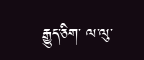རྒྱུད་ཅིག་ ལ་ལུ་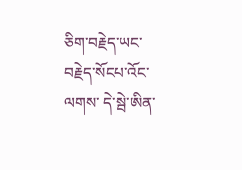ཅིག་བརྗེད་ཡང་བརྗེད་སོངཔ་འོང་ལགས་ དེ་སྦེ་ཨིན་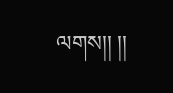ལགས།། །།